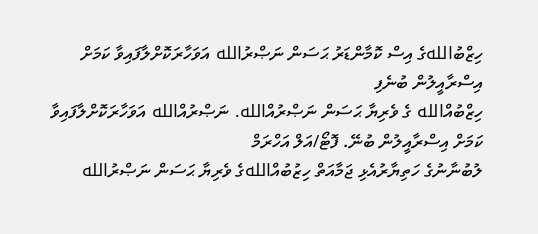ހިޒްބުاللهގެ އިސް ކޮމާންޑަރު ޙަސަން ނަޞްރުالله އަވަހާރަކޮށްލާފައިވާ ކަމަށް އިސްރާއީލުން ބުނެފި
ހިޒްބުއްالله ގެ ވެރިޔާ ޙަސަން ނަޞްރުއްالله. ނަޞްރުއްالله އަވަހާރަކޮށްލާފައިވާ ކަމަށް އިސްރާއީލުން ބުނޭ. ފޮޓޯ/އަލް އަހްރަމް
ލުބުނާނުގެ ހަތިޔާރުއެޅި ޖަމާއަތް ހިޒުބުއްاللهގެ ވެރިޔާ ޙަސަން ނަޞްރުالله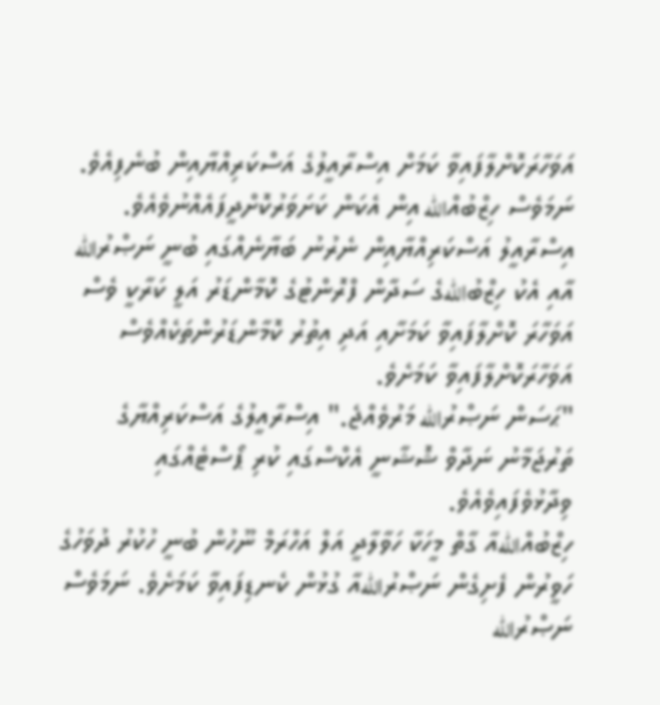އަވަހާރަކޮށްލާފައިވާ ކަމަށް އިސްރާއީލުގެ އަސްކަރިއްޔާއިން ބުނެފިއެވެ.
ނަމަވެސް ހިޒްބުއްالله އިން އެކަން ކަށަވަރުކޮށްދީފައެއްނުވެއެވެ.
އިސްރާއީލު އަސްކަރިއްޔާއިން ނެރުނު ބަޔާނެއްގައި ބުނީ ނަޞްރުالله އާއި އެކު ހިޒްބުاللهގެ ސަދާން ފްރޮންޓުގެ ކޮމާންޑަރު އަލީ ކަރާކީ ވެސް އަވަހާރަ ކޮށްލާފައިވާ ކަމަށާއި އަދި އިތުރު ކޮމާންޑަރުންތަކެއްވެސް އަވަހާރަކޮށްލާފައިވާ ކަމަށެވެ.
"ޙަސަން ނަޞްރުالله މަރުވެއްޖެ." އިސްރާއީލުގެ އަސްކަރިއްޔާގެ ތަރުޖަމާނު ނަދާވް ޝޮޝާނީ އެކްސްގައި ކުރި ޕޯސްޓެއްގައި ވިދާޅުވެފައިވެއެވެ.
ހިޒްބުއްاللهއާ ގާތް މީހަކާ ހަވާލާދީ އަލް އަހްރަމް ނޫހުން ބުނީ ހުކުރު ދުވަހުގެ ހަވީރުން ފެށިގެން ނަޞްރުاللهއާ ގުޅުން ކެނޑިފައިވާ ކަމަށެވެ. ނަމަވެސް ނަޞްރުالله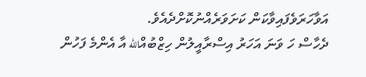އަވާހަރަވެފައިވާކަން ކަށަވަރެއްނުކޮށްދެއެވެ.
ދެހާސް ހަ ވަނަ އަހަރު އިސްރާއީލުން ހިޒްބުއްالله އާ އެންމެ ފަހުން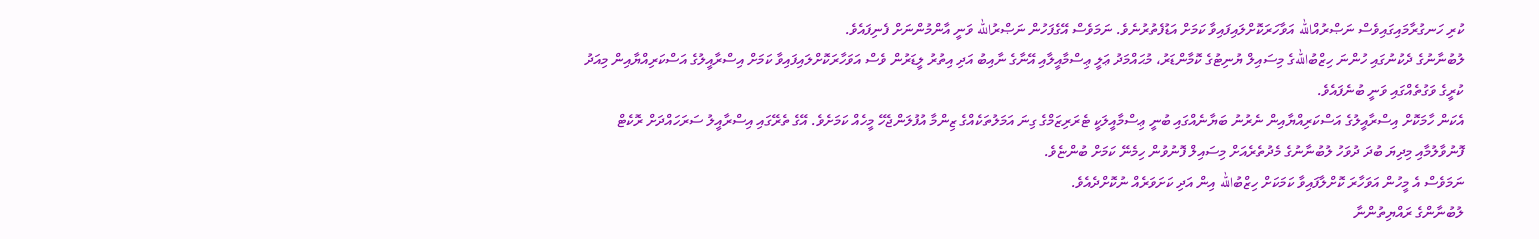ކުރި ހަނގުރާމައިގައިވެސް ނަޞްރުއްالله އަވާހަރަކޮށްލައިފައިވާ ކަމަށް އަޑުފެތުރުނެވެ. ނަމަވެސް އޭގެފަހުން ނަޞްރުالله ވަނީ އާންމުންނަށް ފެނިފައެވެ.
ލުބުނާނުގެ ދެކުނުގައި ހުންނަ ހިޒްބުاللهގެ މިސައިލް ޔުނިޓުގެ ކޮމާންޑަރު، މުޙައްމަދު ޢަލީ ޢިސްމާއީލާއި އޭނާގެ ނާއިބު އަދި އިތުރު ލީޑަރުން ވެސް އަވަހާރަކޮށްލައިފައިވާ ކަމަށް އިސްރާއީލުގެ އަސްކަރިއްޔާއިން މިއަދު ކުރީގެ ވަގުތެއްގައި ވަނީ ބުނެފައެވެ.
އެކަން ހާމަކޮށް އިސްރާއީލުގެ އަސްކަރިއްޔާއިން ނެރުނު ބަޔާނެއްގައި ބުނީ ޢިސްމާއީލަކީ ޓެރަރިޒަމްގެ ގިނަ އަމަލުތަކެއްގެ ޒިންމާ އުފުލަންޖެހޭ މީހެއް ކަމަށެވެ. އޭގެ ތެރޭގައި އިސްރާއީލު ސަރަހައްދަށް ރޮކެޓް ފޮނުވާލުމާއި މިދިޔަ ބުދަ ދުވަހު ލުބުނާނުގެ މެދުތެރެއަށް މިސައިލް ފޮނުވުން ހިމެނޭ ކަމަށް ބުންޏެވެ.
ނަމަވެސް އެ މީހުން އަވަހާރަ ކޮށްލާފައިވާ ކަމަކަށް ހިޒްބުالله އިން އަދި ކަށަވަރެއް ނުކޮށްދެއެވެ.
ލުބުނާންގެ ރައްޔިތުންނާ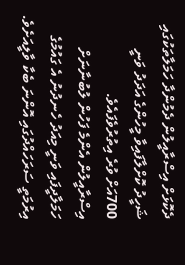ދެކޮޅަށް އިސްރާއީލުން ދެމުންދާ ހަމަލާތަކުގައި ޝަހީދު ކޮށްލާފައިވާ މީހުންގެ އަދަދު ވަނީ 700އަށް ވުރެ އިތުރުވެފައެވެ.
އިސްރާއީލުން އެންމެ ފަހުން ލުބުނާނަށް ހަމަލާދީފައި ވަނީ މިއަދު ހެނދުނު އެ ގައުމުގެ އިރުމަތީ ސަރަހައްދުގައި އޮންނަ ބެކާ ވާލީއަށެވެ.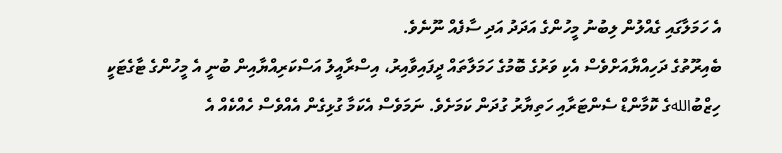އެ ހަމަލާގައި ގެއްލުން ލިބުނު މީހުންގެ އަދަދު އަދި ސާފެއް ނޫނެވެ.
ބެއިރޫތުގެ ދަހިއްޔާއަށްވެސް އެކި ވަރުގެ ބޮމުގެ ހަމަލާތައް ދީފައިވާއިރު، އިސްރާއީލު އަސްކަރިއްޔާއިން ބުނީ އެ މީހުންގެ ޓާގެޓަކީ ހިޒްބުاللهގެ ކޮމާންޑް ސެންޓަރާއި ހަތިޔާރު ގުދަން ކަމަށެވެ. ނަމަވެސް އެކަމާ ގުޅިގެން އެއްވެސް ހެއްކެއް އެ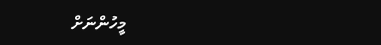މީހުންނަށް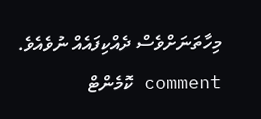މިހާތަނަށްވެސް ދެއްކިފައެއް ނުވެއެވެ.
comment ކޮމެންޓް